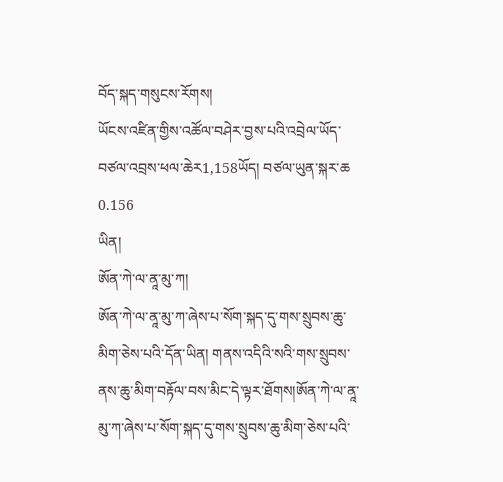བོད་སྐད་གསུངས་རོགས།
ཡོངས་འཛིན་གྱིས་འཚོལ་བཤེར་བྱས་པའི་འབྲེལ་ཡོད་བཙལ་འབྲས་ཕལ་ཆེར1,158ཡོད། བཙལ་ཡུན་སྐར་ཆ 0.156
ཡིན།
ཨོན་ཀེ་ལ་ནཱ་མུ་ཀ།
ཨོན་ཀེ་ལ་ནཱ་མུ་ཀ་ཞེས་པ་སོག་སྐད་དུ་གས་སྲུབས་ཆུ་མིག་ཅེས་པའི་དོན་ཡིན། གནས་འདིའི་སའི་གས་སྲུབས་ནས་ཆུ་མིག་བརྟོལ་བས་མིང་དེ་ལྟར་ཐོགས།ཨོན་ཀེ་ལ་ནཱ་མུ་ཀ་ཞེས་པ་སོག་སྐད་དུ་གས་སྲུབས་ཆུ་མིག་ཅེས་པའི་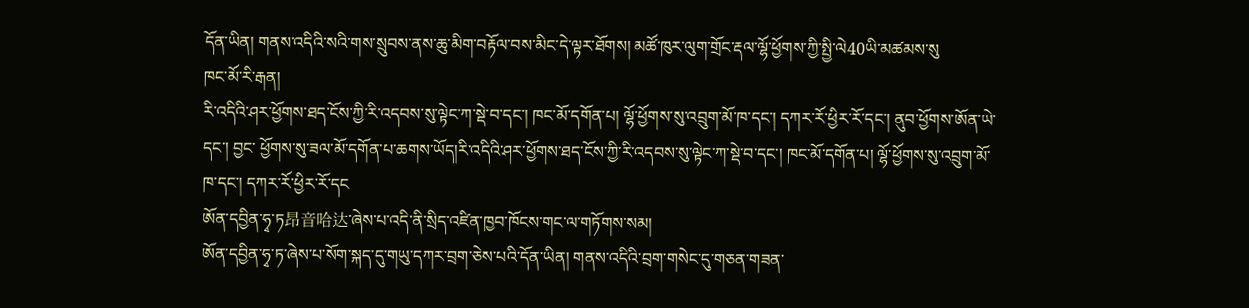དོན་ཡིན། གནས་འདིའི་སའི་གས་སྲུབས་ནས་ཆུ་མིག་བརྟོལ་བས་མིང་དེ་ལྟར་ཐོགས། མཚོ་ཁུར་ལུག་གྲོང་རྡལ་ལྷོ་ཕྱོགས་ཀྱི་སྤྱི་ལེ40ཡི་མཚམས་སུ
ཁང་མོ་རི་རྒན།
རི་འདིའི་ཤར་ཕྱོགས་ཐད་ངོས་ཀྱི་རི་འདབས་སུ་ལྟེང་ཀ་སྡེ་བ་དང་། ཁང་མོ་དགོན་པ། ལྷོ་ཕྱོགས་སུ་འབྲུག་མོ་ཁ་དང་། དཀར་རོ་ཕྱིར་རོ་དང་། ནུབ་ཕྱོགས་ཨོན་ཡེ་དང་། བྱང་ ཕྱོགས་སུ་ཟལ་མོ་དགོན་པ་ཆགས་ཡོད།རི་འདིའི་ཤར་ཕྱོགས་ཐད་ངོས་ཀྱི་རི་འདབས་སུ་ལྟེང་ཀ་སྡེ་བ་དང་། ཁང་མོ་དགོན་པ། ལྷོ་ཕྱོགས་སུ་འབྲུག་མོ་ཁ་དང་། དཀར་རོ་ཕྱིར་རོ་དང
ཨོན་དབྱིན་ཧྭ་ཏ昂音哈达་ཞེས་པ་འདི་ནི་སྲིད་འཛིན་ཁྱབ་ཁོངས་གང་ལ་གཏོགས་སམ།
ཨོན་དབྱིན་ཧྭ་ཏ་ཞེས་པ་སོག་སྐད་དུ་གཡུ་དཀར་བྲག་ཅེས་པའི་དོན་ཡིན། གནས་འདིའི་བྲག་གསེང་དུ་གཅན་གཟན་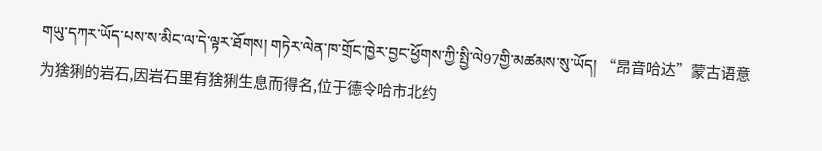གཡུ་དཀར་ཡོད་པས་ས་མིང་ལ་དེ་ལྟར་ཐོགས། གཏེར་ལེན་ཁ་གྲོང་ཁྱེར་བྱང་ཕྱོགས་ཀྱི་སྤྱི་ལེ97གྱི་མཚམས་སུ་ཡོད། “昂音哈达”蒙古语意为猞猁的岩石,因岩石里有猞猁生息而得名,位于德令哈市北约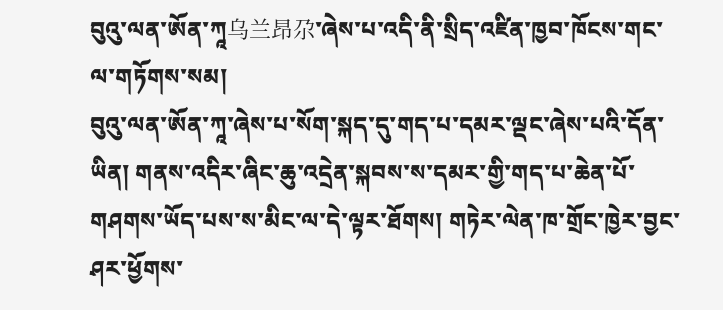བུའུ་ལན་ཨོན་ཀཱ乌兰昂尕་ཞེས་པ་འདི་ནི་སྲིད་འཛིན་ཁྱབ་ཁོངས་གང་ལ་གཏོགས་སམ།
བུའུ་ལན་ཨོན་ཀཱ་ཞེས་པ་སོག་སྐད་དུ་གད་པ་དམར་ལྡང་ཞེས་པའི་དོན་ཡིན། གནས་འདིར་ཞིང་ཆུ་འདྲེན་སྐབས་ས་དམར་གྱི་གད་པ་ཆེན་པོ་གཤགས་ཡོད་པས་ས་མིང་ལ་དེ་ལྟར་ཐོགས། གཏེར་ལེན་ཁ་གྲོང་ཁྱེར་བྱང་ཤར་ཕྱོགས་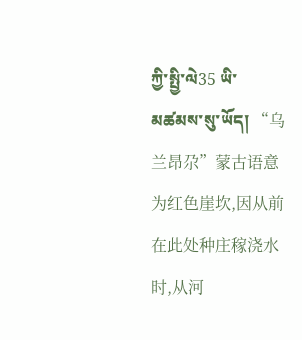ཀྱི་སྤྱི་ལེ35 ཡི་མཚམས་སུ་ཡོད། “乌兰昂尕”蒙古语意为红色崖坎,因从前在此处种庄稼浇水时,从河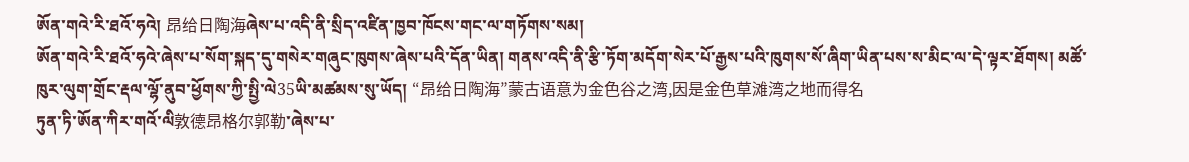ཨོན་གའེ་རི་ཐའོ་ཧའེ། 昂给日陶海ཞེས་པ་འདི་ནི་སྲིད་འཛིན་ཁྱབ་ཁོངས་གང་ལ་གཏོགས་སམ།
ཨོན་གའེ་རི་ཐའོ་ཧའེ་ཞེས་པ་སོག་སྐད་དུ་གསེར་གཞུང་ཁུགས་ཞེས་པའི་དོན་ཡིན། གནས་འདི་ནི་རྩི་ཏོག་མདོག་སེར་པོ་རྒྱས་པའི་ཁུགས་སོ་ཞིག་ཡིན་པས་ས་མིང་ལ་དེ་ལྟར་ཐོགས། མཚོ་ཁུར་ལུག་གྲོང་རྡལ་ལྷོ་ནུབ་ཕྱོགས་ཀྱི་སྤྱི་ལེ35ཡི་མཚམས་སུ་ཡོད། “昂给日陶海”蒙古语意为金色谷之湾,因是金色草滩湾之地而得名
ཏུན་ཏི་ཨོན་ཀིར་གའོ་ལི敦德昂格尔郭勒་ཞེས་པ་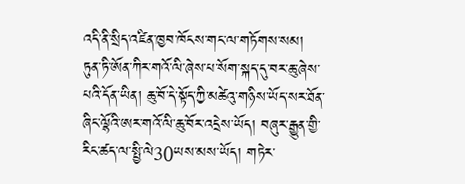འདི་ནི་སྲིད་འཛིན་ཁྱབ་ཁོངས་གང་ལ་གཏོགས་སམ།
ཏུན་ཏི་ཨོན་ཀིར་གའོ་ལི་ཞེས་པ་སོག་སྐད་དུ་བར་ཆུ་ཞེས་པའི་དོན་ཡིན། ཆུ་བོ་དེ་སྟོད་ཀྱི་མཚེའུ་གཉིས་ཡོད་སར་ཐོན་ཞིང་ལྷོའི་ཨར་གའོ་ལི་ཆུ་བོར་འདྲེས་ཡོད། བཞུར་རྒྱུན་གྱི་རིང་ཚད་ལ་སྤྱི་ལེ30ཡས་མས་ཡོད། གཏེར་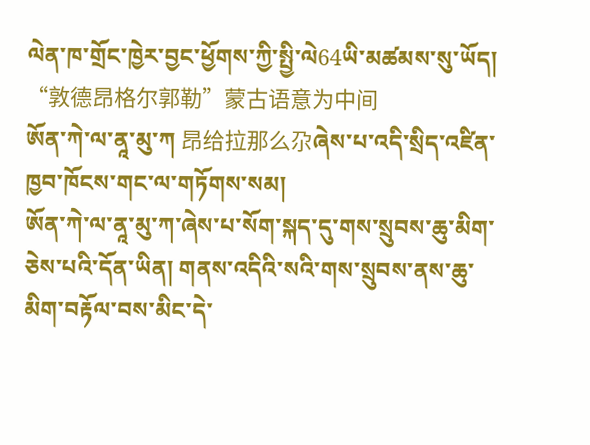ལེན་ཁ་གྲོང་ཁྱེར་བྱང་ཕྱོགས་ཀྱི་སྤྱི་ལེ64ཡི་མཚམས་སུ་ཡོད། “敦德昂格尔郭勒”蒙古语意为中间
ཨོན་ཀེ་ལ་ནཱ་མུ་ཀ 昂给拉那么尕ཞེས་པ་འདི་སྲིད་འཛིན་ཁྱབ་ཁོངས་གང་ལ་གཏོགས་སམ།
ཨོན་ཀེ་ལ་ནཱ་མུ་ཀ་ཞེས་པ་སོག་སྐད་དུ་གས་སྲུབས་ཆུ་མིག་ཅེས་པའི་དོན་ཡིན། གནས་འདིའི་སའི་གས་སྲུབས་ནས་ཆུ་མིག་བརྟོལ་བས་མིང་དེ་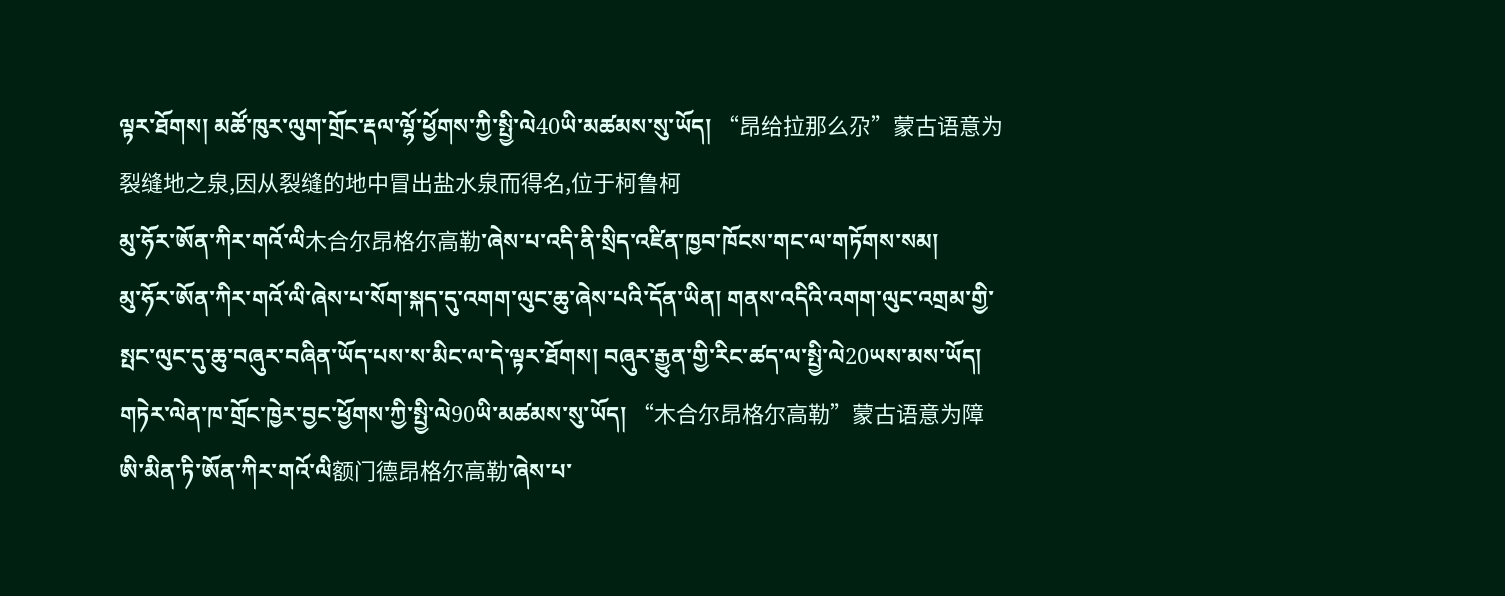ལྟར་ཐོགས། མཚོ་ཁུར་ལུག་གྲོང་རྡལ་ལྷོ་ཕྱོགས་ཀྱི་སྤྱི་ལེ40ཡི་མཚམས་སུ་ཡོད། “昂给拉那么尕”蒙古语意为裂缝地之泉,因从裂缝的地中冒出盐水泉而得名,位于柯鲁柯
མུ་ཧོར་ཨོན་ཀིར་གའོ་ལི木合尔昂格尔高勒་ཞེས་པ་འདི་ནི་སྲིད་འཛིན་ཁྱབ་ཁོངས་གང་ལ་གཏོགས་སམ།
མུ་ཧོར་ཨོན་ཀིར་གའོ་ལི་ཞེས་པ་སོག་སྐད་དུ་འགག་ལུང་ཆུ་ཞེས་པའི་དོན་ཡིན། གནས་འདིའི་འགག་ལུང་འགྲམ་གྱི་སྤང་ལུང་དུ་ཆུ་བཞུར་བཞིན་ཡོད་པས་ས་མིང་ལ་དེ་ལྟར་ཐོགས། བཞུར་རྒྱུན་གྱི་རིང་ཚད་ལ་སྤྱི་ལེ20ཡས་མས་ཡོད། གཏེར་ལེན་ཁ་གྲོང་ཁྱེར་བྱང་ཕྱོགས་ཀྱི་སྤྱི་ལེ90ཡི་མཚམས་སུ་ཡོད། “木合尔昂格尔高勒”蒙古语意为障
ཨི་མིན་ཏི་ཨོན་ཀིར་གའོ་ལི额门德昂格尔高勒་ཞེས་པ་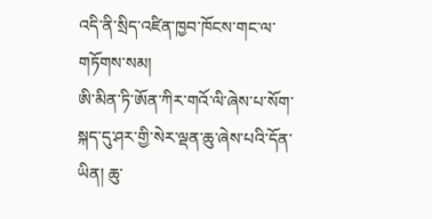འདི་ནི་སྲིད་འཛིན་ཁྱབ་ཁོངས་གང་ལ་གཏོགས་སམ།
ཨི་མིན་ཏི་ཨོན་ཀིར་གའོ་ལི་ཞེས་པ་སོག་སྐད་དུ་ཤར་གྱི་སེར་ལྡན་ཆུ་ཞེས་པའི་དོན་ཡིན། ཆུ་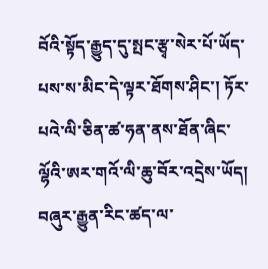བོའི་སྟོད་རྒྱུད་དུ་སྤང་རྩྭ་སེར་པོ་ཡོད་པས་ས་མིང་དེ་ལྟར་ཐོགས་ཤིང་། ཏོར་པའེ་ལི་ཅིན་ཚ་ཧན་ནས་ཐོན་ཞིང་ལྷོའི་ཨར་གའོ་ལི་ཆུ་བོར་འདྲེས་ཡོད། བཞུར་རྒྱུན་རིང་ཚད་ལ་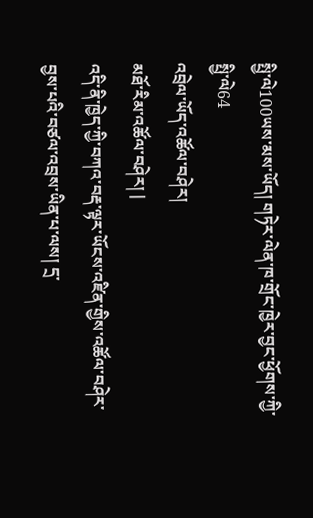སྤྱི་ལེ100ཡས་མས་ཡོད། གཏེར་ལེན་ཁ་གྲོང་ཁྱེར་བྱང་ཕྱོགས་ཀྱི་སྤྱི་ལེ64
འབྲེལ་ཡོད་འཚོལ་བཤེར།
མཐོ་རིམ་འཚོལ་བཤེར། |
འདི་ནི་ཁྱེད་ཀྱི་བཀའ་བརྡ་ལྟར་ཡོངས་འཛིན་གྱིས་འཚོལ་བཤེར་བྱས་པའི་བཙལ་འབྲས་ཡིན་པ་ལས། དྲ་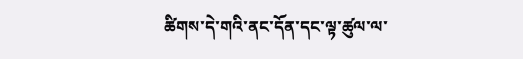ཚིགས་དེ་གའི་ནང་དོན་དང་ལྟ་ཚུལ་ལ་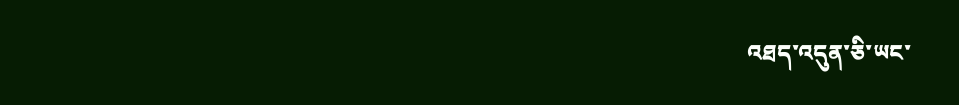འཐད་འདུན་ཅི་ཡང་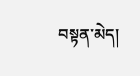བསྟན་མེད།